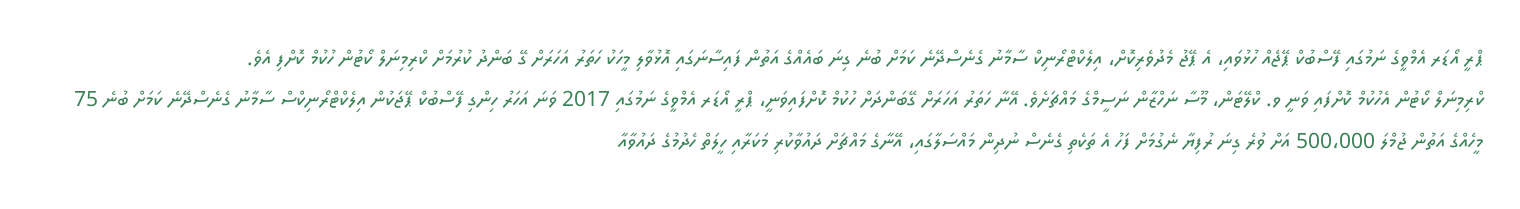ޕްރީ އޯޑަރ އެމްވީގެ ނަމުގައި ފޭސްބުކް ޕޭޖެއް ހުޅުވައި، އެ ޕޭޖު މެދުވެރިކޮށް، އިލެކްޓްރޯނިކް ސާމާނު ގެނެސްދޭނެ ކަމަށް ބުނެ ގިނަ ބައެއްގެ އަތުން ފައިސާނަގައި އޮޅުވާލި މީހަކު ހަތަރު އަހަރަށް ގޭ ބަންދު ކުރުމަށް ކްރިމިނަލް ކޯޓުން ހުކުމް ކޮށްފި އެވެ.
ކްރިމިނަލް ކޯޓުން އެހުކުމް ކޮށްފައި ވަނީ ވ. ކްލޭޓަން، މޫސާ ނަހްޒާން ނަސީމްގެ މައްޗަށެވެ. އޭނާ ހަތަރު އަހަރަށް ގޭބަންދަށް ހުކުމް ކޮށްފައިވަނީ، ޕްރީ އޯޑަރ އެމްވީގެ ނަމުގައި 2017 ވަނަ އަހަރު ހިންގި ފޭސްބުކް ޕޭޖަކުން އިލެކްޓްރޯނިކްސް ސާމާނު ގެނެސްދޭނެ ކަމަށް ބުނެ 75 މީހެއްގެ އަތުން ޖުމްލަ 500،000 އަށް ވުރެ ގިނަ ރުފިޔާ ނެގުމަށް ފަހު އެ ތަކެތި ގެނެސް ނުދިން މައްސަލާގައި، އޭނާގެ މައްޗަށް ދައުވާކުރި މަކަރާއި ހީލަތް ހެދުމުގެ ދައުވާއާ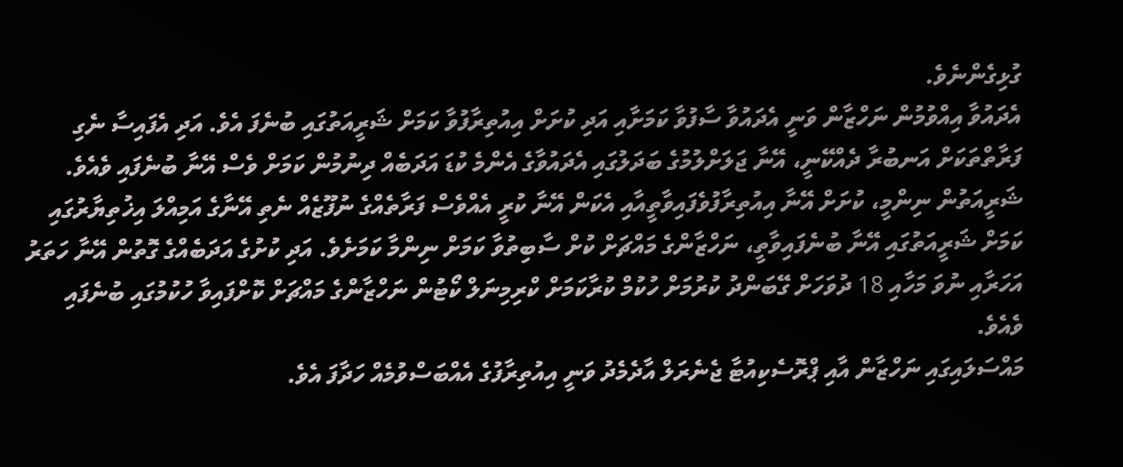ގުޅިގެންނެވެ.
އެދައުވާ އިއްވުމުން ނަހްޒާން ވަނީ އެދައުވާ ސާފުވާ ކަމަށާއި އަދި ކުށަށް އިއުތިރާފުވާ ކަމަށް ޝަރީއަތުގައި ބުނެފަ އެވެ. އަދި އެފައިސާ ނެގި ފަރާތްތަކަށް އަނބުރާ ދެއްކޭނީ، އޭނާ ޖަލަށްލުމުގެ ބަދަލުގައި އެދައުވާގެ އެންމެ ކުޑަ އަދަބެއް ދިނުމުން ކަމަށް ވެސް އޭނާ ބުނެފައި ވެއެވެ.
ޝަރީއަތުން ނިންމީ، ކުށަށް އޭނާ އިއުތިރާފުވެފައިވާތީއާއި އެކަން އޭނާ ކުރީ އެއްވެސް ފަރާތެއްގެ ނުފޫޒެއް ނެތި އޭނާގެ އަމިއްލަ އިޚުތިޔާރުގައި ކަމަށް ޝަރީއަތުގައި އޭނާ ބުނެފައިވާތީ، ނަހްޒާންގެ މައްޗަށް ކުށް ސާބިތުވާ ކަމަށް ނިންމާ ކަމަށެވެ. އަދި ކުށުގެ އަދަބެއްގެ ގޮތުން އޭނާ ހަތަރު އަހަރާއި ނުވަ މަހާއި 18 ދުވަހަށް ގޭބަންދު ކުރުމަށް ހުކުމް ކުރާކަމަށް ކްރިމިނަލް ކޯޓުން ނަހްޒާންގެ މައްޗަށް ކޮށްފައިވާ ހުކުމުގައި ބުނެފައި ވެއެވެ.
މައްސަލައިގައި ނަހްޒާން އާއި ޕްރޮސެކިއުޓާ ޖެނެރަލް އާދެމެދު ވަނީ އިއުތިރާފުގެ އެއްބަސްވުމެއް ހަދާފަ އެވެ.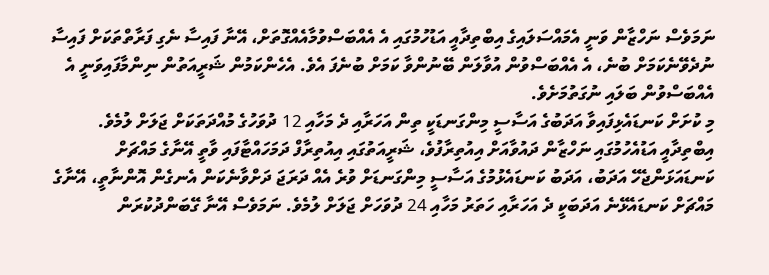ނަމަވެސް ނަހްޒާން ވަނީ އެމައްސަލައިގެ އިބްތިދާއީ އަޑުހުމުގައި އެ އެއްބަސްވުމާއެއްގޮތަށް، އޭނާ ފައިސާ ނެގި ފަރާތްތަކަށް ފައިސާ ނުދެވޭނެކަމަށް ބުނެ، އެ އެއްބަސްވުން އުވާލަން ބޭނުންވާ ކަމަށް ބުނެފަ އެވެ. އެހެންކަމުން ޝަރީއަތުން ނިންމާފައިވަނީ އެ އެއްބަސްވުން ބަލައި ނުގަތުމަށެވެ.
މި ކުށަށް ކަނޑައެޅިފައިވާ އަދަބުގެ އަސާސީ މިންގަނޑަކީ ތިން އަހަރާއި ދެ މަހާއި 12 ދުވަހުގެ މުއްދަތަކަށް ޖަލަށް ލުމެވެ.
އިބްތިދާއީ އަޑުއެހުމުގައި ނަހްޒާން ދައުވާއަށް އިއުތިރާފުވެ، ޝަރީއަތުގައި އިއުތިރާފް ދަމަހައްޓާފައި ވާތީ އޭނާގެ މައްޗަށް ކަނޑައަޅަންޖެހޭ އަދަބު، އަދަބު ކަނޑައެޅުމުގެ އަސާސީ މިންގަނޑަށް ވުރެ އެއް ދަރަޖަ ދަށްވާނެކަން އެނގެން އޮންނާތީ، އޭނާގެ މައްޗަށް ކަނޑައެޅޭނެ އަދަބަކީ ދެ އަހަރާއި ހަތަރު މަހާއި 24 ދުވަހަށް ޖަލަށް ލުމެވެ. ނަމަވެސް އޭނާ ގޭބަންދުކުރަން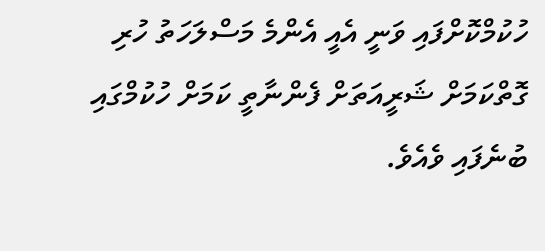ހުކުމްކޮށްފައި ވަނީ އެއީ އެންމެ މަސްލަހަތު ހުރި ގޮތްކަމަށް ޝަރީއަތަށް ފެންނާތީ ކަމަށް ހުކުމްގައި ބުނެފައި ވެއެވެ.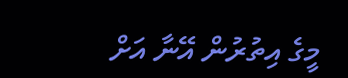މީގެ އިތުރުން އޭނާ އަށް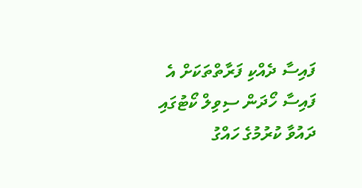ފައިސާ ދެއްކި ފަރާތްތަކަށް އެ ފައިސާ ހޯދަން ސިވިލް ކޯޓުގައި ދައުވާ ކުރުމުގެ ހައްގު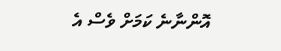އޮންނާނެ ކަމަށް ވެސް އެ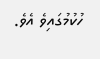ހުކުމުގައިވެ އެވެ.